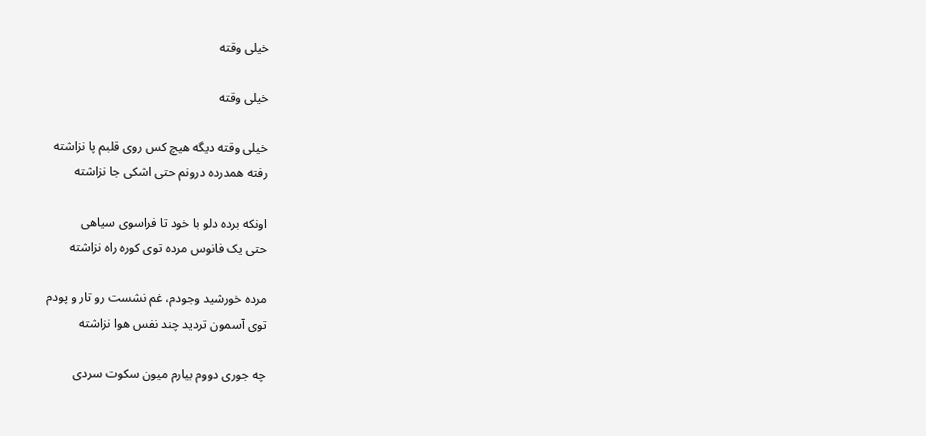خیلی وقته

خیلی وقته

خیلی وقته دیگه هیچ کس روی قلبم پا نزاشته
رفته همدرده درونم حتی اشکی جا نزاشته

اونکه برده دلو با خود تا فراسوی سیاهی
حتی یک فانوس مرده توی کوره راه نزاشته

مرده خورشید وجودم، غم نشست رو تار و پودم
توی آسمون تردید چند نفس هوا نزاشته

چه جوری دووم بیارم میون سکوت سردی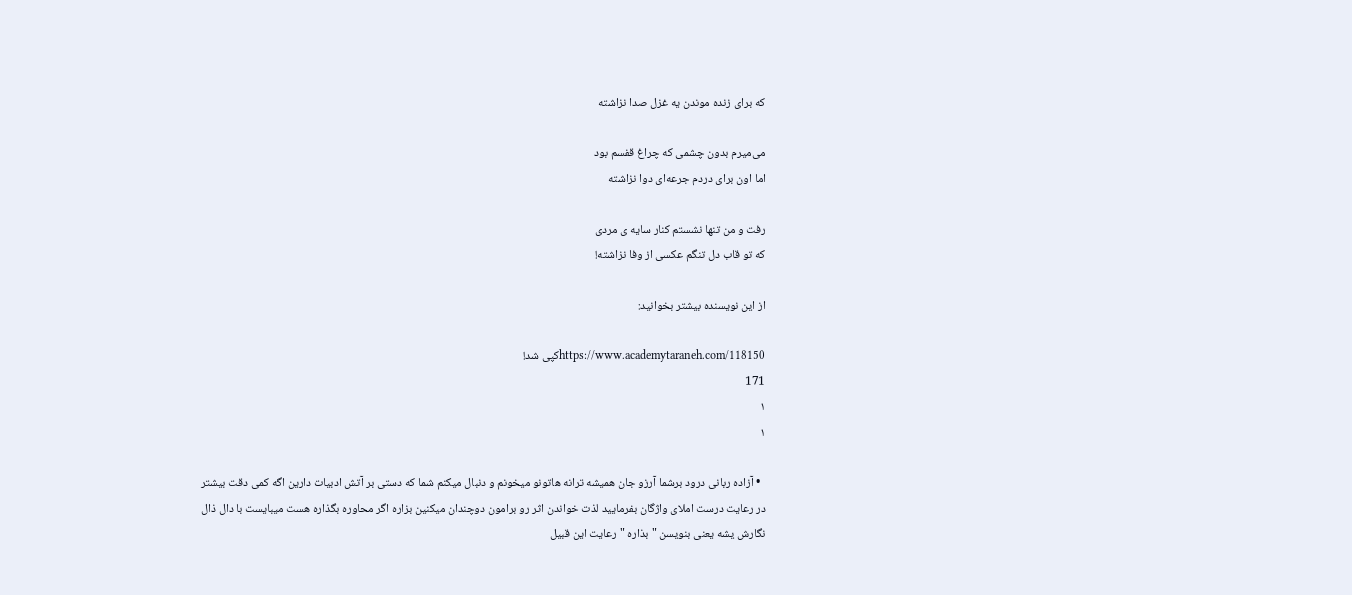که برای زنده موندن یه غزل صدا نزاشته

می‌میرم بدون چشمی که چراغ قفسم بود
اما اون برای دردم جرعه‌ای دوا نزاشته

رفت و من تنها نشستم کنار سایه ی مردی
که تو قاب دل تنگم عکسی از وفا نزاشته!

از این نویسنده بیشتر بخوانید:

https://www.academytaraneh.com/118150کپی شد!
171
۱
۱

  • آزاده ربانی درود برشما آرزو جان همیشه ترانه هاتونو میخونم و دنبال میکنم شما که دستی بر آتش ادبیات دارین اگه کمی دقت بیشتر در رعایت درست املای واژگان بفرمایید لذت خواندن اثر رو برامون دوچندان میکنین بزاره اگر محاوره بگذاره هست میبایست با دال ذال نگارش یشه یعنی بنویسن "بذاره " رعایت این قبیل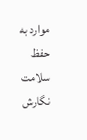موارد به حفظ سلامت نگارش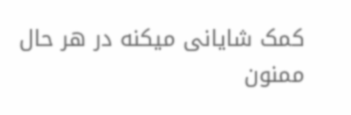کمک شایانی میکنه در هر حال ممنون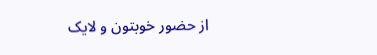از حضور خوبتون و لایک